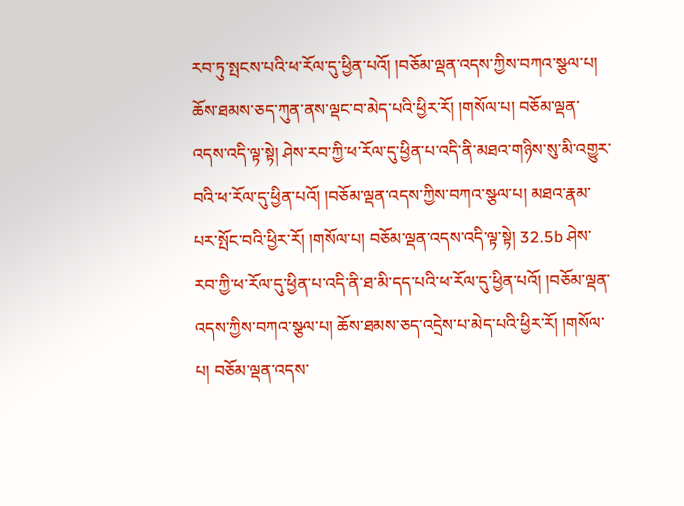རབ་ཏུ་སྤངས་པའི་ཕ་རོལ་དུ་ཕྱིན་པའོ། །བཅོམ་ལྡན་འདས་ཀྱིས་བཀའ་སྩལ་པ། ཆོས་ཐམས་ཅད་ཀུན་ནས་ལྡང་བ་མེད་པའི་ཕྱིར་རོ། །གསོལ་པ། བཅོམ་ལྡན་འདས་འདི་ལྟ་སྟེ། ཤེས་རབ་ཀྱི་ཕ་རོལ་དུ་ཕྱིན་པ་འདི་ནི་མཐའ་གཉིས་སུ་མི་འགྱུར་བའི་ཕ་རོལ་དུ་ཕྱིན་པའོ། །བཅོམ་ལྡན་འདས་ཀྱིས་བཀའ་སྩལ་པ། མཐའ་རྣམ་པར་སྤོང་བའི་ཕྱིར་རོ། །གསོལ་པ། བཅོམ་ལྡན་འདས་འདི་ལྟ་སྟེ། 32.5b ཤེས་རབ་ཀྱི་ཕ་རོལ་དུ་ཕྱིན་པ་འདི་ནི་ཐ་མི་དད་པའི་ཕ་རོལ་དུ་ཕྱིན་པའོ། །བཅོམ་ལྡན་འདས་ཀྱིས་བཀའ་སྩལ་པ། ཆོས་ཐམས་ཅད་འདྲེས་པ་མེད་པའི་ཕྱིར་རོ། །གསོལ་པ། བཅོམ་ལྡན་འདས་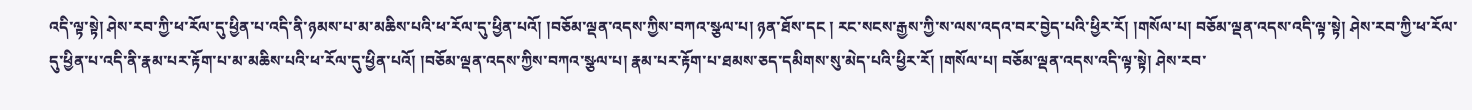འདི་ལྟ་སྟེ། ཤེས་རབ་ཀྱི་ཕ་རོལ་དུ་ཕྱིན་པ་འདི་ནི་ཉམས་པ་མ་མཆིས་པའི་ཕ་རོལ་དུ་ཕྱིན་པའོ། །བཅོམ་ལྡན་འདས་ཀྱིས་བཀའ་སྩལ་པ། ཉན་ཐོས་དང ། རང་སངས་རྒྱས་ཀྱི་ས་ལས་འདའ་བར་བྱེད་པའི་ཕྱིར་རོ། །གསོལ་པ། བཅོམ་ལྡན་འདས་འདི་ལྟ་སྟེ། ཤེས་རབ་ཀྱི་ཕ་རོལ་དུ་ཕྱིན་པ་འདི་ནི་རྣམ་པར་རྟོག་པ་མ་མཆིས་པའི་ཕ་རོལ་དུ་ཕྱིན་པའོ། །བཅོམ་ལྡན་འདས་ཀྱིས་བཀའ་སྩལ་པ། རྣམ་པར་རྟོག་པ་ཐམས་ཅད་དམིགས་སུ་མེད་པའི་ཕྱིར་རོ། །གསོལ་པ། བཅོམ་ལྡན་འདས་འདི་ལྟ་སྟེ། ཤེས་རབ་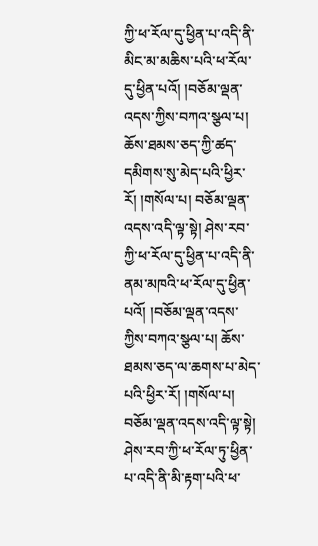ཀྱི་ཕ་རོལ་དུ་ཕྱིན་པ་འདི་ནི་མིང་མ་མཆིས་པའི་ཕ་རོལ་དུ་ཕྱིན་པའོ། །བཅོམ་ལྡན་འདས་ཀྱིས་བཀའ་སྩལ་པ། ཆོས་ཐམས་ཅད་ཀྱི་ཚད་དམིགས་སུ་མེད་པའི་ཕྱིར་རོ། །གསོལ་པ། བཅོམ་ལྡན་འདས་འདི་ལྟ་སྟེ། ཤེས་རབ་ཀྱི་ཕ་རོལ་དུ་ཕྱིན་པ་འདི་ནི་ནམ་མཁའི་ཕ་རོལ་དུ་ཕྱིན་པའོ། །བཅོམ་ལྡན་འདས་ཀྱིས་བཀའ་སྩལ་པ། ཆོས་ཐམས་ཅད་ལ་ཆགས་པ་མེད་པའི་ཕྱིར་རོ། །གསོལ་པ། བཅོམ་ལྡན་འདས་འདི་ལྟ་སྟེ། ཤེས་རབ་ཀྱི་ཕ་རོལ་ཏུ་ཕྱིན་པ་འདི་ནི་མི་རྟག་པའི་ཕ་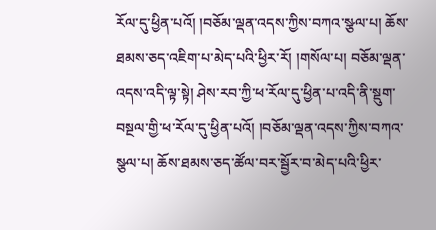རོལ་དུ་ཕྱིན་པའོ། །བཅོམ་ལྡན་འདས་ཀྱིས་བཀའ་སྩལ་པ། ཆོས་ཐམས་ཅད་འཇིག་པ་མེད་པའི་ཕྱིར་རོ། །གསོལ་པ། བཅོམ་ལྡན་འདས་འདི་ལྟ་སྟེ། ཤེས་རབ་ཀྱི་ཕ་རོལ་དུ་ཕྱིན་པ་འདི་ནི་སྡུག་བསྔལ་གྱི་ཕ་རོལ་དུ་ཕྱིན་པའོ། །བཅོམ་ལྡན་འདས་ཀྱིས་བཀའ་སྩལ་པ། ཆོས་ཐམས་ཅད་ཚོལ་བར་སྦྱོར་བ་མེད་པའི་ཕྱིར་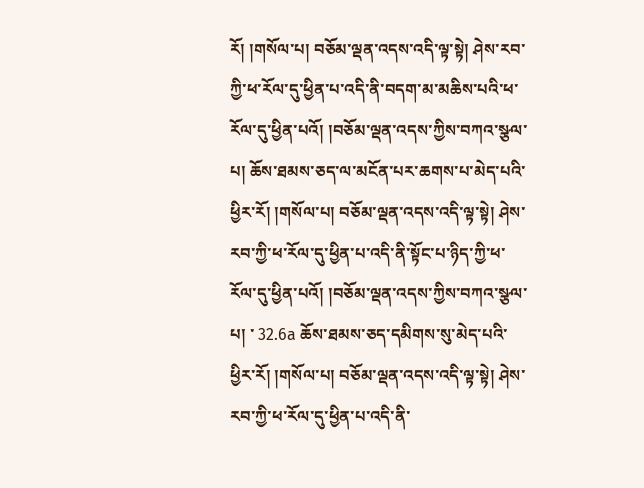རོ། །གསོལ་པ། བཅོམ་ལྡན་འདས་འདི་ལྟ་སྟེ། ཤེས་རབ་ཀྱི་ཕ་རོལ་དུ་ཕྱིན་པ་འདི་ནི་བདག་མ་མཆིས་པའི་ཕ་རོལ་དུ་ཕྱིན་པའོ། །བཅོམ་ལྡན་འདས་ཀྱིས་བཀའ་སྩལ་པ། ཆོས་ཐམས་ཅད་ལ་མངོན་པར་ཆགས་པ་མེད་པའི་ཕྱིར་རོ། །གསོལ་པ། བཅོམ་ལྡན་འདས་འདི་ལྟ་སྟེ། ཤེས་རབ་ཀྱི་ཕ་རོལ་དུ་ཕྱིན་པ་འདི་ནི་སྟོང་པ་ཉིད་ཀྱི་ཕ་རོལ་དུ་ཕྱིན་པའོ། །བཅོམ་ལྡན་འདས་ཀྱིས་བཀའ་སྩལ་པ། ་ 32.6a ཆོས་ཐམས་ཅད་དམིགས་སུ་མེད་པའི་ཕྱིར་རོ། །གསོལ་པ། བཅོམ་ལྡན་འདས་འདི་ལྟ་སྟེ། ཤེས་རབ་ཀྱི་ཕ་རོལ་དུ་ཕྱིན་པ་འདི་ནི་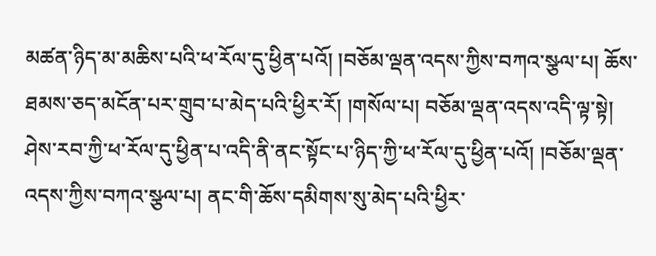མཚན་ཉིད་མ་མཆིས་པའི་ཕ་རོལ་དུ་ཕྱིན་པའོ། །བཅོམ་ལྡན་འདས་ཀྱིས་བཀའ་སྩལ་པ། ཆོས་ཐམས་ཅད་མངོན་པར་གྲུབ་པ་མེད་པའི་ཕྱིར་རོ། །གསོལ་པ། བཅོམ་ལྡན་འདས་འདི་ལྟ་སྟེ། ཤེས་རབ་ཀྱི་ཕ་རོལ་དུ་ཕྱིན་པ་འདི་ནི་ནང་སྟོང་པ་ཉིད་ཀྱི་ཕ་རོལ་དུ་ཕྱིན་པའོ། །བཅོམ་ལྡན་འདས་ཀྱིས་བཀའ་སྩལ་པ། ནང་གི་ཆོས་དམིགས་སུ་མེད་པའི་ཕྱིར་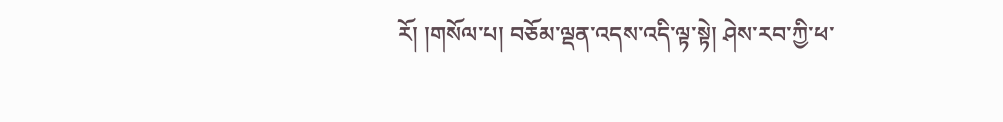རོ། །གསོལ་པ། བཅོམ་ལྡན་འདས་འདི་ལྟ་སྟེ། ཤེས་རབ་ཀྱི་ཕ་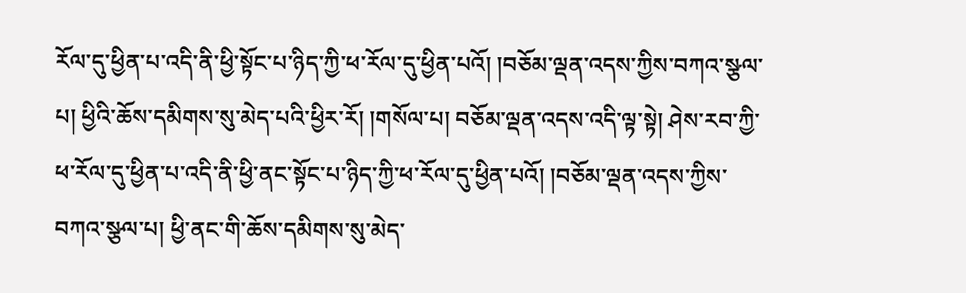རོལ་དུ་ཕྱིན་པ་འདི་ནི་ཕྱི་སྟོང་པ་ཉིད་ཀྱི་ཕ་རོལ་དུ་ཕྱིན་པའོ། །བཅོམ་ལྡན་འདས་ཀྱིས་བཀའ་སྩལ་པ། ཕྱིའི་ཆོས་དམིགས་སུ་མེད་པའི་ཕྱིར་རོ། །གསོལ་པ། བཅོམ་ལྡན་འདས་འདི་ལྟ་སྟེ། ཤེས་རབ་ཀྱི་ཕ་རོལ་དུ་ཕྱིན་པ་འདི་ནི་ཕྱི་ནང་སྟོང་པ་ཉིད་ཀྱི་ཕ་རོལ་དུ་ཕྱིན་པའོ། །བཅོམ་ལྡན་འདས་ཀྱིས་བཀའ་སྩལ་པ། ཕྱི་ནང་གི་ཆོས་དམིགས་སུ་མེད་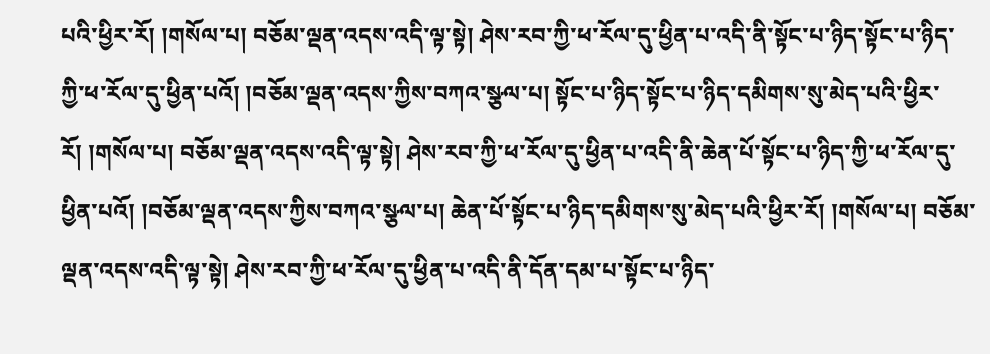པའི་ཕྱིར་རོ། །གསོལ་པ། བཅོམ་ལྡན་འདས་འདི་ལྟ་སྟེ། ཤེས་རབ་ཀྱི་ཕ་རོལ་དུ་ཕྱིན་པ་འདི་ནི་སྟོང་པ་ཉིད་སྟོང་པ་ཉིད་ཀྱི་ཕ་རོལ་དུ་ཕྱིན་པའོ། །བཅོམ་ལྡན་འདས་ཀྱིས་བཀའ་སྩལ་པ། སྟོང་པ་ཉིད་སྟོང་པ་ཉིད་དམིགས་སུ་མེད་པའི་ཕྱིར་རོ། །གསོལ་པ། བཅོམ་ལྡན་འདས་འདི་ལྟ་སྟེ། ཤེས་རབ་ཀྱི་ཕ་རོལ་དུ་ཕྱིན་པ་འདི་ནི་ཆེན་པོ་སྟོང་པ་ཉིད་ཀྱི་ཕ་རོལ་དུ་ཕྱིན་པའོ། །བཅོམ་ལྡན་འདས་ཀྱིས་བཀའ་སྩལ་པ། ཆེན་པོ་སྟོང་པ་ཉིད་དམིགས་སུ་མེད་པའི་ཕྱིར་རོ། །གསོལ་པ། བཅོམ་ལྡན་འདས་འདི་ལྟ་སྟེ། ཤེས་རབ་ཀྱི་ཕ་རོལ་དུ་ཕྱིན་པ་འདི་ནི་དོན་དམ་པ་སྟོང་པ་ཉིད་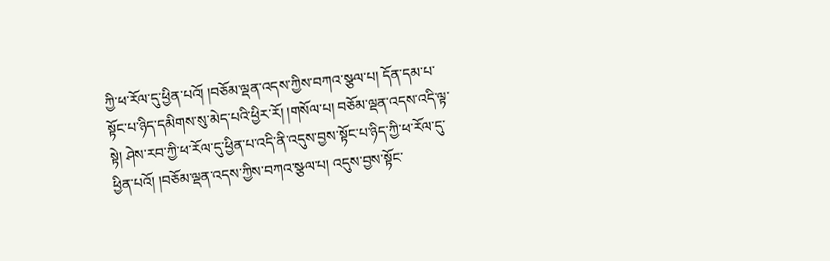ཀྱི་ཕ་རོལ་དུ་ཕྱིན་པའོ། །བཅོམ་ལྡན་འདས་ཀྱིས་བཀའ་སྩལ་པ། དོན་དམ་པ་སྟོང་པ་ཉིད་དམིགས་སུ་མེད་པའི་ཕྱིར་རོ། །གསོལ་པ། བཅོམ་ལྡན་འདས་འདི་ལྟ་སྟེ། ཤེས་རབ་ཀྱི་ཕ་རོལ་དུ་ཕྱིན་པ་འདི་ནི་འདུས་བྱས་སྟོང་པ་ཉིད་ཀྱི་ཕ་རོལ་དུ་ཕྱིན་པའོ། །བཅོམ་ལྡན་འདས་ཀྱིས་བཀའ་སྩལ་པ། འདུས་བྱས་སྟོང་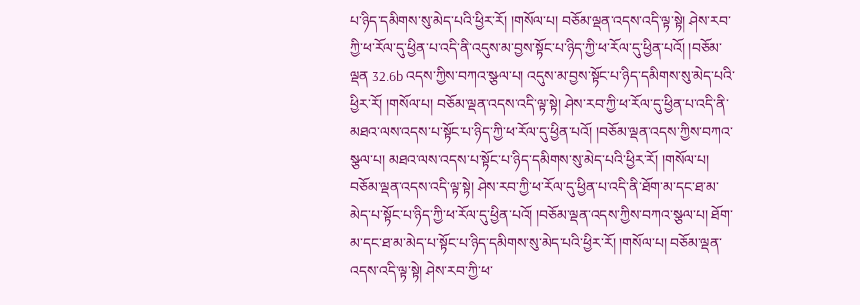པ་ཉིད་དམིགས་སུ་མེད་པའི་ཕྱིར་རོ། །གསོལ་པ། བཅོམ་ལྡན་འདས་འདི་ལྟ་སྟེ། ཤེས་རབ་ཀྱི་ཕ་རོལ་དུ་ཕྱིན་པ་འདི་ནི་འདུས་མ་བྱས་སྟོང་པ་ཉིད་ཀྱི་ཕ་རོལ་དུ་ཕྱིན་པའོ། །བཅོམ་ལྡན 32.6b འདས་ཀྱིས་བཀའ་སྩལ་པ། འདུས་མ་བྱས་སྟོང་པ་ཉིད་དམིགས་སུ་མེད་པའི་ཕྱིར་རོ། །གསོལ་པ། བཅོམ་ལྡན་འདས་འདི་ལྟ་སྟེ། ཤེས་རབ་ཀྱི་ཕ་རོལ་དུ་ཕྱིན་པ་འདི་ནི་མཐའ་ལས་འདས་པ་སྟོང་པ་ཉིད་ཀྱི་ཕ་རོལ་དུ་ཕྱིན་པའོ། །བཅོམ་ལྡན་འདས་ཀྱིས་བཀའ་སྩལ་པ། མཐའ་ལས་འདས་པ་སྟོང་པ་ཉིད་དམིགས་སུ་མེད་པའི་ཕྱིར་རོ། །གསོལ་པ། བཅོམ་ལྡན་འདས་འདི་ལྟ་སྟེ། ཤེས་རབ་ཀྱི་ཕ་རོལ་དུ་ཕྱིན་པ་འདི་ནི་ཐོག་མ་དང་ཐ་མ་མེད་པ་སྟོང་པ་ཉིད་ཀྱི་ཕ་རོལ་དུ་ཕྱིན་པའོ། །བཅོམ་ལྡན་འདས་ཀྱིས་བཀའ་སྩལ་པ། ཐོག་མ་དང་ཐ་མ་མེད་པ་སྟོང་པ་ཉིད་དམིགས་སུ་མེད་པའི་ཕྱིར་རོ། །གསོལ་པ། བཅོམ་ལྡན་འདས་འདི་ལྟ་སྟེ། ཤེས་རབ་ཀྱི་ཕ་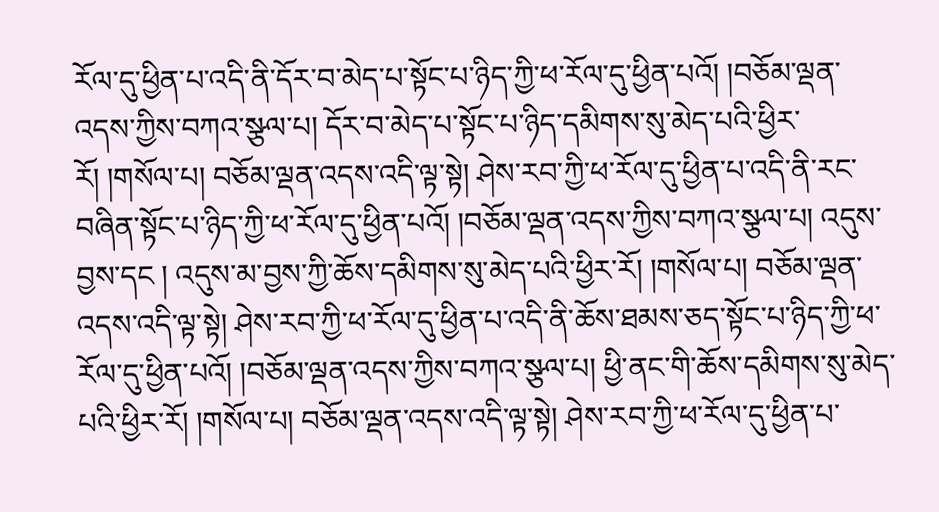རོལ་དུ་ཕྱིན་པ་འདི་ནི་དོར་བ་མེད་པ་སྟོང་པ་ཉིད་ཀྱི་ཕ་རོལ་དུ་ཕྱིན་པའོ། །བཅོམ་ལྡན་འདས་ཀྱིས་བཀའ་སྩལ་པ། དོར་བ་མེད་པ་སྟོང་པ་ཉིད་དམིགས་སུ་མེད་པའི་ཕྱིར་རོ། །གསོལ་པ། བཅོམ་ལྡན་འདས་འདི་ལྟ་སྟེ། ཤེས་རབ་ཀྱི་ཕ་རོལ་དུ་ཕྱིན་པ་འདི་ནི་རང་བཞིན་སྟོང་པ་ཉིད་ཀྱི་ཕ་རོལ་དུ་ཕྱིན་པའོ། །བཅོམ་ལྡན་འདས་ཀྱིས་བཀའ་སྩལ་པ། འདུས་བྱས་དང ། འདུས་མ་བྱས་ཀྱི་ཆོས་དམིགས་སུ་མེད་པའི་ཕྱིར་རོ། །གསོལ་པ། བཅོམ་ལྡན་འདས་འདི་ལྟ་སྟེ། ཤེས་རབ་ཀྱི་ཕ་རོལ་དུ་ཕྱིན་པ་འདི་ནི་ཆོས་ཐམས་ཅད་སྟོང་པ་ཉིད་ཀྱི་ཕ་རོལ་དུ་ཕྱིན་པའོ། །བཅོམ་ལྡན་འདས་ཀྱིས་བཀའ་སྩལ་པ། ཕྱི་ནང་གི་ཆོས་དམིགས་སུ་མེད་པའི་ཕྱིར་རོ། །གསོལ་པ། བཅོམ་ལྡན་འདས་འདི་ལྟ་སྟེ། ཤེས་རབ་ཀྱི་ཕ་རོལ་དུ་ཕྱིན་པ་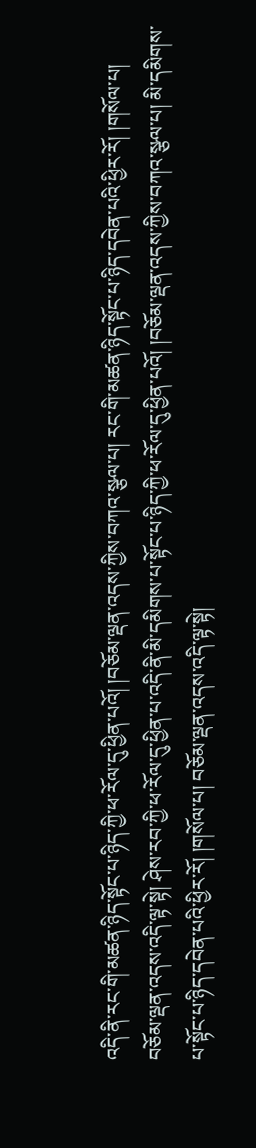འདི་ནི་རང་གི་མཚན་ཉིད་སྟོང་པ་ཉིད་ཀྱི་ཕ་རོལ་དུ་ཕྱིན་པའོ། །བཅོམ་ལྡན་འདས་ཀྱིས་བཀའ་སྩལ་པ། རང་གི་མཚན་ཉིད་སྟོང་པ་ཉིད་དབེན་པའི་ཕྱིར་རོ། །གསོལ་པ། བཅོམ་ལྡན་འདས་འདི་ལྟ་སྟེ། ཤེས་རབ་ཀྱི་ཕ་རོལ་དུ་ཕྱིན་པ་འདི་ནི་མི་དམིགས་པ་སྟོང་པ་ཉིད་ཀྱི་ཕ་རོལ་དུ་ཕྱིན་པའོ། །བཅོམ་ལྡན་འདས་ཀྱིས་བཀའ་སྩལ་པ། མི་དམིགས་པ་སྟོང་པ་ཉིད་དབེན་པའི་ཕྱིར་རོ། །གསོལ་པ། བཅོམ་ལྡན་འདས་འདི་ལྟ་སྟེ།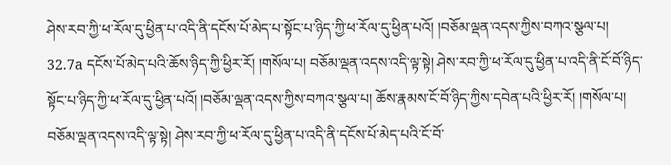ཤེས་རབ་ཀྱི་ཕ་རོལ་དུ་ཕྱིན་པ་འདི་ནི་དངོས་པོ་མེད་པ་སྟོང་པ་ཉིད་ཀྱི་ཕ་རོལ་དུ་ཕྱིན་པའོ། །བཅོམ་ལྡན་འདས་ཀྱིས་བཀའ་སྩལ་པ། 32.7a དངོས་པོ་མེད་པའི་ཆོས་ཉིད་ཀྱི་ཕྱིར་རོ། །གསོལ་པ། བཅོམ་ལྡན་འདས་འདི་ལྟ་སྟེ། ཤེས་རབ་ཀྱི་ཕ་རོལ་དུ་ཕྱིན་པ་འདི་ནི་ངོ་བོ་ཉིད་སྟོང་པ་ཉིད་ཀྱི་ཕ་རོལ་དུ་ཕྱིན་པའོ། །བཅོམ་ལྡན་འདས་ཀྱིས་བཀའ་སྩལ་པ། ཆོས་རྣམས་ངོ་བོ་ཉིད་ཀྱིས་དབེན་པའི་ཕྱིར་རོ། །གསོལ་པ། བཅོམ་ལྡན་འདས་འདི་ལྟ་སྟེ། ཤེས་རབ་ཀྱི་ཕ་རོལ་དུ་ཕྱིན་པ་འདི་ནི་དངོས་པོ་མེད་པའི་ངོ་བོ་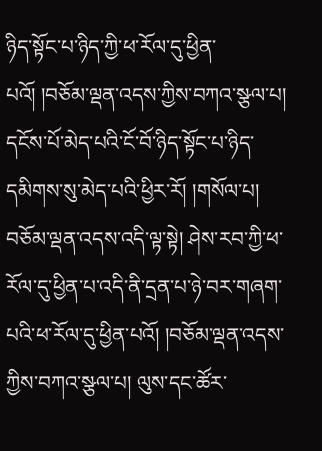ཉིད་སྟོང་པ་ཉིད་ཀྱི་ཕ་རོལ་དུ་ཕྱིན་པའོ། །བཅོམ་ལྡན་འདས་ཀྱིས་བཀའ་སྩལ་པ། དངོས་པོ་མེད་པའི་ངོ་བོ་ཉིད་སྟོང་པ་ཉིད་དམིགས་སུ་མེད་པའི་ཕྱིར་རོ། །གསོལ་པ། བཅོམ་ལྡན་འདས་འདི་ལྟ་སྟེ། ཤེས་རབ་ཀྱི་ཕ་རོལ་དུ་ཕྱིན་པ་འདི་ནི་དྲན་པ་ཉེ་བར་གཞག་པའི་ཕ་རོལ་དུ་ཕྱིན་པའོ། །བཅོམ་ལྡན་འདས་ཀྱིས་བཀའ་སྩལ་པ། ལུས་དང་ཚོར་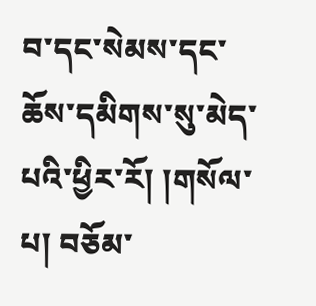བ་དང་སེམས་དང་ཆོས་དམིགས་སུ་མེད་པའི་ཕྱིར་རོ། །གསོལ་པ། བཅོམ་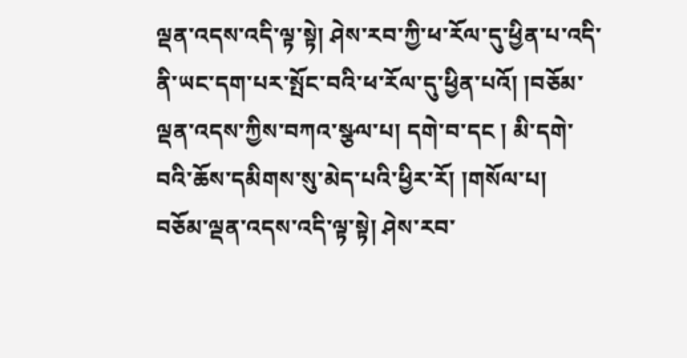ལྡན་འདས་འདི་ལྟ་སྟེ། ཤེས་རབ་ཀྱི་ཕ་རོལ་དུ་ཕྱིན་པ་འདི་ནི་ཡང་དག་པར་སྤོང་བའི་ཕ་རོལ་དུ་ཕྱིན་པའོ། །བཅོམ་ལྡན་འདས་ཀྱིས་བཀའ་སྩལ་པ། དགེ་བ་དང ། མི་དགེ་བའི་ཆོས་དམིགས་སུ་མེད་པའི་ཕྱིར་རོ། །གསོལ་པ། བཅོམ་ལྡན་འདས་འདི་ལྟ་སྟེ། ཤེས་རབ་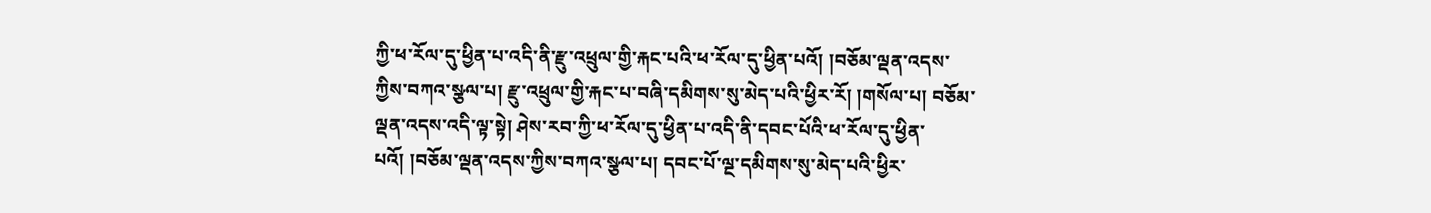ཀྱི་ཕ་རོལ་དུ་ཕྱིན་པ་འདི་ནི་རྫུ་འཕྲུལ་གྱི་རྐང་པའི་ཕ་རོལ་དུ་ཕྱིན་པའོ། །བཅོམ་ལྡན་འདས་ཀྱིས་བཀའ་སྩལ་པ། རྫུ་འཕྲུལ་གྱི་རྐང་པ་བཞི་དམིགས་སུ་མེད་པའི་ཕྱིར་རོ། །གསོལ་པ། བཅོམ་ལྡན་འདས་འདི་ལྟ་སྟེ། ཤེས་རབ་ཀྱི་ཕ་རོལ་དུ་ཕྱིན་པ་འདི་ནི་དབང་པོའི་ཕ་རོལ་དུ་ཕྱིན་པའོ། །བཅོམ་ལྡན་འདས་ཀྱིས་བཀའ་སྩལ་པ། དབང་པོ་ལྔ་དམིགས་སུ་མེད་པའི་ཕྱིར་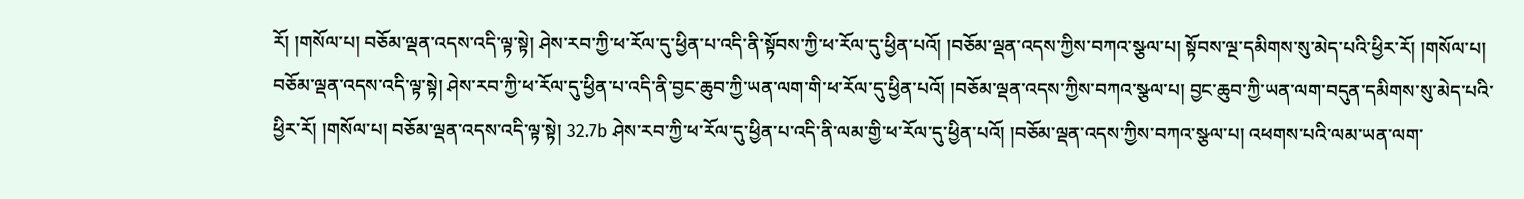རོ། །གསོལ་པ། བཅོམ་ལྡན་འདས་འདི་ལྟ་སྟེ། ཤེས་རབ་ཀྱི་ཕ་རོལ་དུ་ཕྱིན་པ་འདི་ནི་སྟོབས་ཀྱི་ཕ་རོལ་དུ་ཕྱིན་པའོ། །བཅོམ་ལྡན་འདས་ཀྱིས་བཀའ་སྩལ་པ། སྟོབས་ལྔ་དམིགས་སུ་མེད་པའི་ཕྱིར་རོ། །གསོལ་པ། བཅོམ་ལྡན་འདས་འདི་ལྟ་སྟེ། ཤེས་རབ་ཀྱི་ཕ་རོལ་དུ་ཕྱིན་པ་འདི་ནི་བྱང་ཆུབ་ཀྱི་ཡན་ལག་གི་ཕ་རོལ་དུ་ཕྱིན་པའོ། །བཅོམ་ལྡན་འདས་ཀྱིས་བཀའ་སྩལ་པ། བྱང་ཆུབ་ཀྱི་ཡན་ལག་བདུན་དམིགས་སུ་མེད་པའི་ཕྱིར་རོ། །གསོལ་པ། བཅོམ་ལྡན་འདས་འདི་ལྟ་སྟེ། 32.7b ཤེས་རབ་ཀྱི་ཕ་རོལ་དུ་ཕྱིན་པ་འདི་ནི་ལམ་གྱི་ཕ་རོལ་དུ་ཕྱིན་པའོ། །བཅོམ་ལྡན་འདས་ཀྱིས་བཀའ་སྩལ་པ། འཕགས་པའི་ལམ་ཡན་ལག་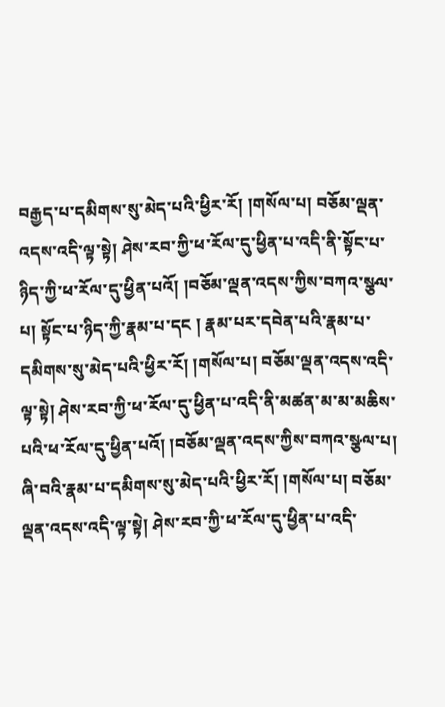བརྒྱད་པ་དམིགས་སུ་མེད་པའི་ཕྱིར་རོ། །གསོལ་པ། བཅོམ་ལྡན་འདས་འདི་ལྟ་སྟེ། ཤེས་རབ་ཀྱི་ཕ་རོལ་དུ་ཕྱིན་པ་འདི་ནི་སྟོང་པ་ཉིད་ཀྱི་ཕ་རོལ་དུ་ཕྱིན་པའོ། །བཅོམ་ལྡན་འདས་ཀྱིས་བཀའ་སྩལ་པ། སྟོང་པ་ཉིད་ཀྱི་རྣམ་པ་དང ། རྣམ་པར་དབེན་པའི་རྣམ་པ་དམིགས་སུ་མེད་པའི་ཕྱིར་རོ། །གསོལ་པ། བཅོམ་ལྡན་འདས་འདི་ལྟ་སྟེ། ཤེས་རབ་ཀྱི་ཕ་རོལ་དུ་ཕྱིན་པ་འདི་ནི་མཚན་མ་མ་མཆིས་པའི་ཕ་རོལ་དུ་ཕྱིན་པའོ། །བཅོམ་ལྡན་འདས་ཀྱིས་བཀའ་སྩལ་པ། ཞི་བའི་རྣམ་པ་དམིགས་སུ་མེད་པའི་ཕྱིར་རོ། །གསོལ་པ། བཅོམ་ལྡན་འདས་འདི་ལྟ་སྟེ། ཤེས་རབ་ཀྱི་ཕ་རོལ་དུ་ཕྱིན་པ་འདི་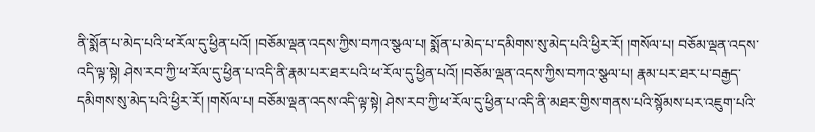ནི་སྨོན་པ་མེད་པའི་ཕ་རོལ་དུ་ཕྱིན་པའོ། །བཅོམ་ལྡན་འདས་ཀྱིས་བཀའ་སྩལ་པ། སྨོན་པ་མེད་པ་དམིགས་སུ་མེད་པའི་ཕྱིར་རོ། །གསོལ་པ། བཅོམ་ལྡན་འདས་འདི་ལྟ་སྟེ། ཤེས་རབ་ཀྱི་ཕ་རོལ་དུ་ཕྱིན་པ་འདི་ནི་རྣམ་པར་ཐར་པའི་ཕ་རོལ་དུ་ཕྱིན་པའོ། །བཅོམ་ལྡན་འདས་ཀྱིས་བཀའ་སྩལ་པ། རྣམ་པར་ཐར་པ་བརྒྱད་དམིགས་སུ་མེད་པའི་ཕྱིར་རོ། །གསོལ་པ། བཅོམ་ལྡན་འདས་འདི་ལྟ་སྟེ། ཤེས་རབ་ཀྱི་ཕ་རོལ་དུ་ཕྱིན་པ་འདི་ནི་མཐར་གྱིས་གནས་པའི་སྙོམས་པར་འཇུག་པའི་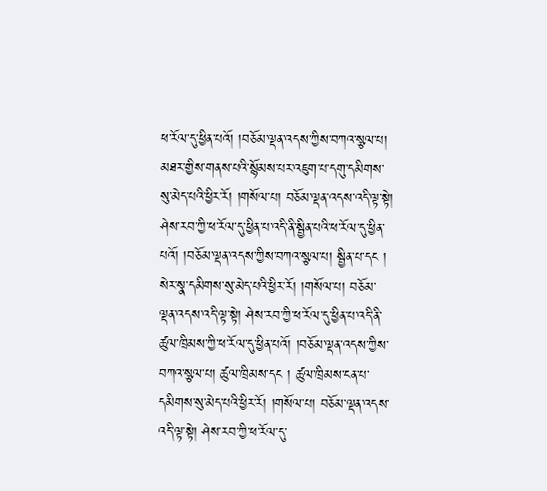ཕ་རོལ་དུ་ཕྱིན་པའོ། །བཅོམ་ལྡན་འདས་ཀྱིས་བཀའ་སྩལ་པ། མཐར་གྱིས་གནས་པའི་སྙོམས་པར་འཇུག་པ་དགུ་དམིགས་སུ་མེད་པའི་ཕྱིར་རོ། །གསོལ་པ། བཅོམ་ལྡན་འདས་འདི་ལྟ་སྟེ། ཤེས་རབ་ཀྱི་ཕ་རོལ་དུ་ཕྱིན་པ་འདི་ནི་སྦྱིན་པའི་ཕ་རོལ་དུ་ཕྱིན་པའོ། །བཅོམ་ལྡན་འདས་ཀྱིས་བཀའ་སྩལ་པ། སྦྱིན་པ་དང ། སེར་སྣ་དམིགས་སུ་མེད་པའི་ཕྱིར་རོ། །གསོལ་པ། བཅོམ་ལྡན་འདས་འདི་ལྟ་སྟེ། ཤེས་རབ་ཀྱི་ཕ་རོལ་དུ་ཕྱིན་པ་འདི་ནི་ཚུལ་ཁྲིམས་ཀྱི་ཕ་རོལ་དུ་ཕྱིན་པའོ། །བཅོམ་ལྡན་འདས་ཀྱིས་བཀའ་སྩལ་པ། ཚུལ་ཁྲིམས་དང ། ཚུལ་ཁྲིམས་ངན་པ་དམིགས་སུ་མེད་པའི་ཕྱིར་རོ། །གསོལ་པ། བཅོམ་ལྡན་འདས་འདི་ལྟ་སྟེ། ཤེས་རབ་ཀྱི་ཕ་རོལ་དུ་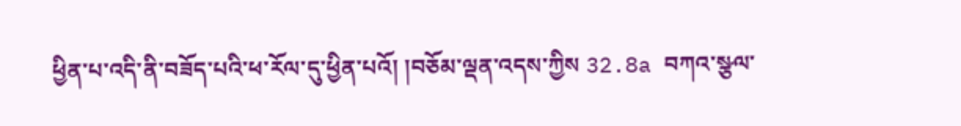ཕྱིན་པ་འདི་ནི་བཟོད་པའི་ཕ་རོལ་དུ་ཕྱིན་པའོ། །བཅོམ་ལྡན་འདས་ཀྱིས 32.8a བཀའ་སྩལ་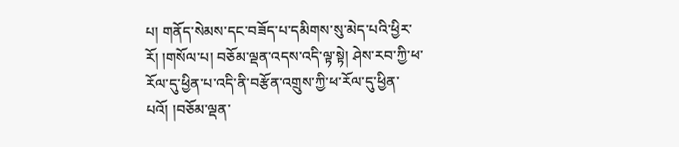པ། གནོད་སེམས་དང་བཟོད་པ་དམིགས་སུ་མེད་པའི་ཕྱིར་རོ། །གསོལ་པ། བཅོམ་ལྡན་འདས་འདི་ལྟ་སྟེ། ཤེས་རབ་ཀྱི་ཕ་རོལ་དུ་ཕྱིན་པ་འདི་ནི་བརྩོན་འགྲུས་ཀྱི་ཕ་རོལ་དུ་ཕྱིན་པའོ། །བཅོམ་ལྡན་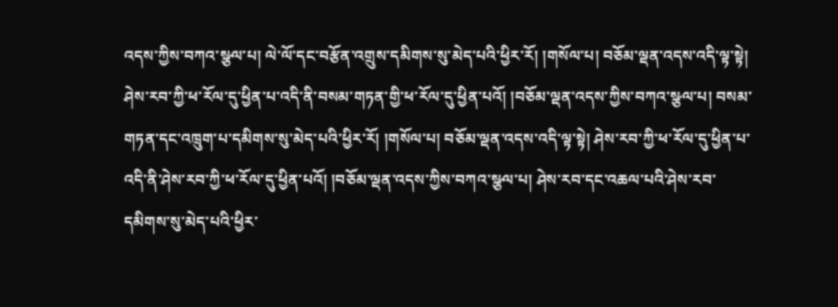འདས་ཀྱིས་བཀའ་སྩལ་པ། ལེ་ལོ་དང་བརྩོན་འགྲུས་དམིགས་སུ་མེད་པའི་ཕྱིར་རོ། །གསོལ་པ། བཅོམ་ལྡན་འདས་འདི་ལྟ་སྟེ། ཤེས་རབ་ཀྱི་ཕ་རོལ་དུ་ཕྱིན་པ་འདི་ནི་བསམ་གཏན་གྱི་ཕ་རོལ་དུ་ཕྱིན་པའོ། །བཅོམ་ལྡན་འདས་ཀྱིས་བཀའ་སྩལ་པ། བསམ་གཏན་དང་འཁྲུག་པ་དམིགས་སུ་མེད་པའི་ཕྱིར་རོ། །གསོལ་པ། བཅོམ་ལྡན་འདས་འདི་ལྟ་སྟེ། ཤེས་རབ་ཀྱི་ཕ་རོལ་དུ་ཕྱིན་པ་འདི་ནི་ཤེས་རབ་ཀྱི་ཕ་རོལ་དུ་ཕྱིན་པའོ། །བཅོམ་ལྡན་འདས་ཀྱིས་བཀའ་སྩལ་པ། ཤེས་རབ་དང་འཆལ་པའི་ཤེས་རབ་དམིགས་སུ་མེད་པའི་ཕྱིར་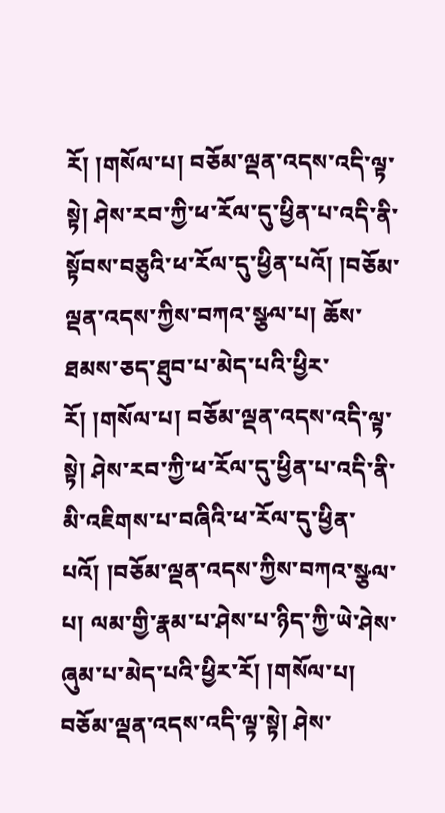རོ། །གསོལ་པ། བཅོམ་ལྡན་འདས་འདི་ལྟ་སྟེ། ཤེས་རབ་ཀྱི་ཕ་རོལ་དུ་ཕྱིན་པ་འདི་ནི་སྟོབས་བཅུའི་ཕ་རོལ་དུ་ཕྱིན་པའོ། །བཅོམ་ལྡན་འདས་ཀྱིས་བཀའ་སྩལ་པ། ཆོས་ཐམས་ཅད་ཐུབ་པ་མེད་པའི་ཕྱིར་རོ། །གསོལ་པ། བཅོམ་ལྡན་འདས་འདི་ལྟ་སྟེ། ཤེས་རབ་ཀྱི་ཕ་རོལ་དུ་ཕྱིན་པ་འདི་ནི་མི་འཇིགས་པ་བཞིའི་ཕ་རོལ་དུ་ཕྱིན་པའོ། །བཅོམ་ལྡན་འདས་ཀྱིས་བཀའ་སྩལ་པ། ལམ་གྱི་རྣམ་པ་ཤེས་པ་ཉིད་ཀྱི་ཡེ་ཤེས་ཞུམ་པ་མེད་པའི་ཕྱིར་རོ། །གསོལ་པ། བཅོམ་ལྡན་འདས་འདི་ལྟ་སྟེ། ཤེས་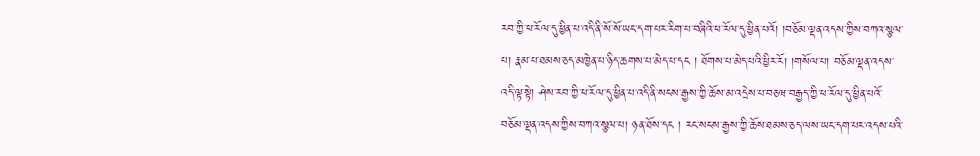རབ་ཀྱི་ཕ་རོལ་དུ་ཕྱིན་པ་འདི་ནི་སོ་སོ་ཡང་དག་པར་རིག་པ་བཞིའི་ཕ་རོལ་དུ་ཕྱིན་པའོ། །བཅོམ་ལྡན་འདས་ཀྱིས་བཀའ་སྩལ་པ། རྣམ་པ་ཐམས་ཅད་མཁྱེན་པ་ཉིད་ཆགས་པ་མེད་པ་དང ། ཐོགས་པ་མེད་པའི་ཕྱིར་རོ། །གསོལ་པ། བཅོམ་ལྡན་འདས་འདི་ལྟ་སྟེ། ཤེས་རབ་ཀྱི་ཕ་རོལ་དུ་ཕྱིན་པ་འདི་ནི་སངས་རྒྱས་ཀྱི་ཆོས་མ་འདྲེས་པ་བཅཝ་བརྒྱད་ཀྱི་ཕ་རོལ་དུ་ཕྱིན་པའོ་བཅོམ་ལྡན་འདས་ཀྱིས་བཀའ་སྩལ་པ། ཉན་ཐོས་དང ། རང་སངས་རྒྱས་ཀྱི་ཆོས་ཐམས་ཅད་ལས་ཡང་དག་པར་འདས་པའི་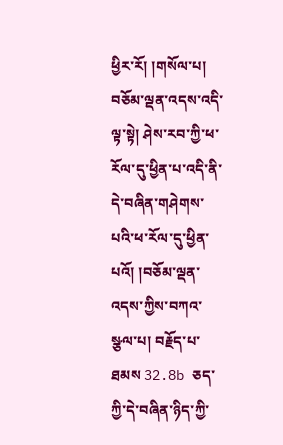ཕྱིར་རོ། །གསོལ་པ། བཅོམ་ལྡན་འདས་འདི་ལྟ་སྟེ། ཤེས་རབ་ཀྱི་ཕ་རོལ་དུ་ཕྱིན་པ་འདི་ནི་དེ་བཞིན་གཤེགས་པའི་ཕ་རོལ་དུ་ཕྱིན་པའོ། །བཅོམ་ལྡན་འདས་ཀྱིས་བཀའ་སྩལ་པ། བརྗོད་པ་ཐམས 32.8b ཅད་ཀྱི་དེ་བཞིན་ཉིད་ཀྱི་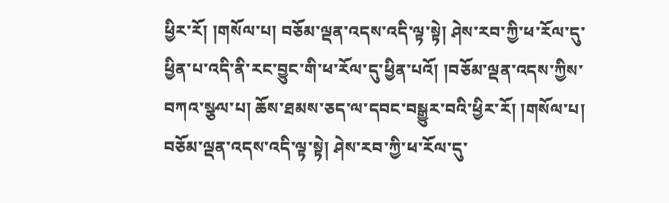ཕྱིར་རོ། །གསོལ་པ། བཅོམ་ལྡན་འདས་འདི་ལྟ་སྟེ། ཤེས་རབ་ཀྱི་ཕ་རོལ་དུ་ཕྱིན་པ་འདི་ནི་རང་བྱུང་གི་ཕ་རོལ་དུ་ཕྱིན་པའོ། །བཅོམ་ལྡན་འདས་ཀྱིས་བཀའ་སྩལ་པ། ཆོས་ཐམས་ཅད་ལ་དབང་བསྒྱུར་བའི་ཕྱིར་རོ། །གསོལ་པ། བཅོམ་ལྡན་འདས་འདི་ལྟ་སྟེ། ཤེས་རབ་ཀྱི་ཕ་རོལ་དུ་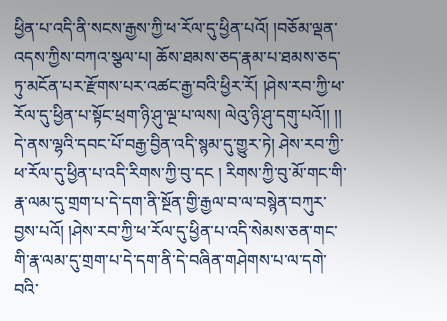ཕྱིན་པ་འདི་ནི་སངས་རྒྱས་ཀྱི་ཕ་རོལ་དུ་ཕྱིན་པའོ། །བཅོམ་ལྡན་འདས་ཀྱིས་བཀའ་སྩལ་པ། ཆོས་ཐམས་ཅད་རྣམ་པ་ཐམས་ཅད་ཏུ་མངོན་པར་རྫོགས་པར་འཚང་རྒྱ་བའི་ཕྱིར་རོ། །ཤེས་རབ་ཀྱི་ཕ་རོལ་དུ་ཕྱིན་པ་སྟོང་ཕྲག་ཉི་ཤུ་ལྔ་པ་ལས། ལེའུ་ཉི་ཤུ་དགུ་པའོ།། །། དེ་ནས་ལྷའི་དབང་པོ་བརྒྱ་བྱིན་འདི་སྙམ་དུ་གྱུར་ཏེ། ཤེས་རབ་ཀྱི་ཕ་རོལ་དུ་ཕྱིན་པ་འདི་རིགས་ཀྱི་བུ་དང ། རིགས་ཀྱི་བུ་མོ་གང་གི་རྣ་ལམ་དུ་གྲག་པ་དེ་དག་ནི་སྔོན་གྱི་རྒྱལ་བ་ལ་བསྙེན་བཀུར་བྱས་པའོ། །ཤེས་རབ་ཀྱི་ཕ་རོལ་དུ་ཕྱིན་པ་འདི་སེམས་ཅན་གང་གི་རྣ་ལམ་དུ་གྲག་པ་དེ་དག་ནི་དེ་བཞིན་གཤེགས་པ་ལ་དགེ་བའི་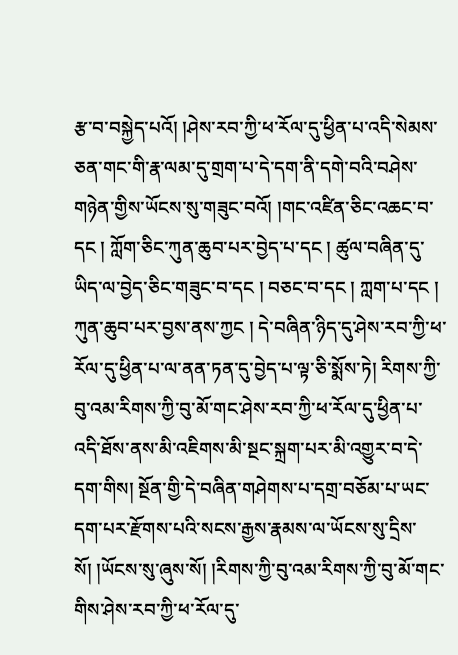རྩ་བ་བསྐྱེད་པའོ། །ཤེས་རབ་ཀྱི་ཕ་རོལ་དུ་ཕྱིན་པ་འདི་སེམས་ཅན་གང་གི་རྣ་ལམ་དུ་གྲག་པ་དེ་དག་ནི་དགེ་བའི་བཤེས་གཉེན་གྱིས་ཡོངས་སུ་གཟུང་བའོ། །གང་འཛིན་ཅིང་འཆང་བ་དང ། ཀློག་ཅིང་ཀུན་ཆུབ་པར་བྱེད་པ་དང ། ཚུལ་བཞིན་དུ་ཡིད་ལ་བྱེད་ཅིང་གཟུང་བ་དང ། བཅང་བ་དང ། ཀླག་པ་དང ། ཀུན་ཆུབ་པར་བྱས་ནས་ཀྱང ། དེ་བཞིན་ཉིད་དུ་ཤེས་རབ་ཀྱི་ཕ་རོལ་དུ་ཕྱིན་པ་ལ་ནན་ཏན་དུ་བྱེད་པ་ལྟ་ཅི་སྨོས་ཏེ། རིགས་ཀྱི་བུ་འམ་རིགས་ཀྱི་བུ་མོ་གང་ཤེས་རབ་ཀྱི་ཕ་རོལ་དུ་ཕྱིན་པ་འདི་ཐོས་ནས་མི་འཇིགས་མི་སྔང་སྐྲག་པར་མི་འགྱུར་བ་དེ་དག་གིས། སྔོན་གྱི་དེ་བཞིན་གཤེགས་པ་དགྲ་བཅོམ་པ་ཡང་དག་པར་རྫོགས་པའི་སངས་རྒྱས་རྣམས་ལ་ཡོངས་སུ་དྲིས་སོ། །ཡོངས་སུ་ཞུས་སོ། །རིགས་ཀྱི་བུ་འམ་རིགས་ཀྱི་བུ་མོ་གང་གིས་ཤེས་རབ་ཀྱི་ཕ་རོལ་དུ་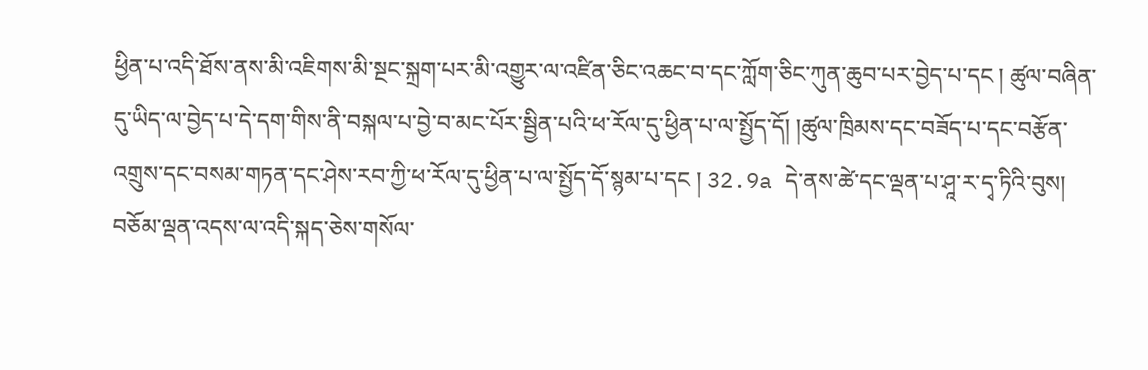ཕྱིན་པ་འདི་ཐོས་ནས་མི་འཇིགས་མི་སྔང་སྐྲག་པར་མི་འགྱུར་ལ་འཛིན་ཅིང་འཆང་བ་དང་ཀློག་ཅིང་ཀུན་ཆུབ་པར་བྱེད་པ་དང ། ཚུལ་བཞིན་དུ་ཡིད་ལ་བྱེད་པ་དེ་དག་གིས་ནི་བསྐལ་པ་བྱེ་བ་མང་པོར་སྦྱིན་པའི་ཕ་རོལ་དུ་ཕྱིན་པ་ལ་སྤྱོད་དོ། །ཚུལ་ཁྲིམས་དང་བཟོད་པ་དང་བརྩོན་འགྲུས་དང་བསམ་གཏན་དང་ཤེས་རབ་ཀྱི་ཕ་རོལ་དུ་ཕྱིན་པ་ལ་སྤྱོད་དོ་སྙམ་པ་དང ། 32.9a དེ་ནས་ཚེ་དང་ལྡན་པ་ཤཱ་ར་དྭ་ཏིའི་བུས། བཅོམ་ལྡན་འདས་ལ་འདི་སྐད་ཅེས་གསོལ་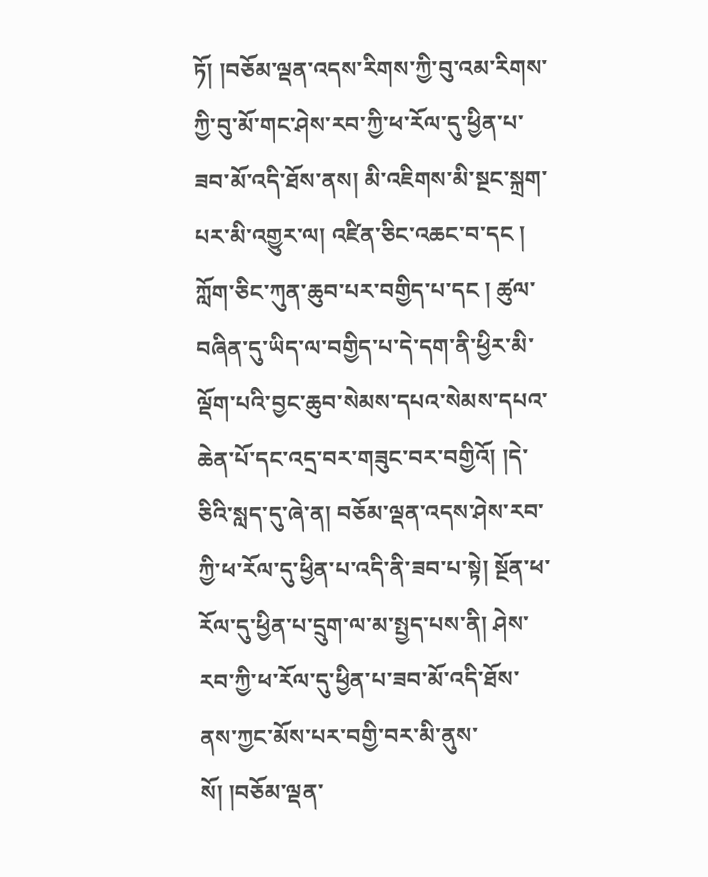ཏོ། །བཅོམ་ལྡན་འདས་རིགས་ཀྱི་བུ་འམ་རིགས་ཀྱི་བུ་མོ་གང་ཤེས་རབ་ཀྱི་ཕ་རོལ་དུ་ཕྱིན་པ་ཟབ་མོ་འདི་ཐོས་ནས། མི་འཇིགས་མི་སྔང་སྐྲག་པར་མི་འགྱུར་ལ། འཛིན་ཅིང་འཆང་བ་དང ། ཀློག་ཅིང་ཀུན་ཆུབ་པར་བགྱིད་པ་དང ། ཚུལ་བཞིན་དུ་ཡིད་ལ་བགྱིད་པ་དེ་དག་ནི་ཕྱིར་མི་ལྡོག་པའི་བྱང་ཆུབ་སེམས་དཔའ་སེམས་དཔའ་ཆེན་པོ་དང་འདྲ་བར་གཟུང་བར་བགྱིའོ། །དེ་ཅིའི་སླད་དུ་ཞེ་ན། བཅོམ་ལྡན་འདས་ཤེས་རབ་ཀྱི་ཕ་རོལ་དུ་ཕྱིན་པ་འདི་ནི་ཟབ་པ་སྟེ། སྔོན་ཕ་རོལ་དུ་ཕྱིན་པ་དྲུག་ལ་མ་སྤྱད་པས་ནི། ཤེས་རབ་ཀྱི་ཕ་རོལ་དུ་ཕྱིན་པ་ཟབ་མོ་འདི་ཐོས་ནས་ཀྱང་མོས་པར་བགྱི་བར་མི་ནུས་སོ། །བཅོམ་ལྡན་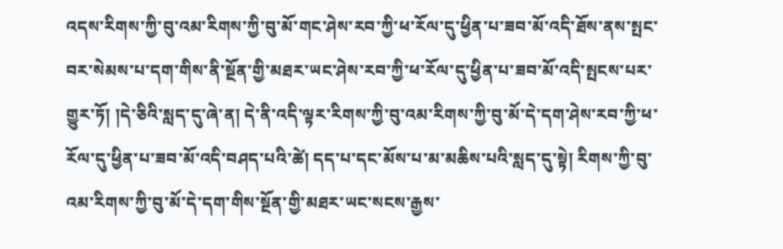འདས་རིགས་ཀྱི་བུ་འམ་རིགས་ཀྱི་བུ་མོ་གང་ཤེས་རབ་ཀྱི་ཕ་རོལ་དུ་ཕྱིན་པ་ཟབ་མོ་འདི་ཐོས་ནས་སྤང་བར་སེམས་པ་དག་གིས་ནི་སྔོན་གྱི་མཐར་ཡང་ཤེས་རབ་ཀྱི་ཕ་རོལ་དུ་ཕྱིན་པ་ཟབ་མོ་འདི་སྤངས་པར་གྱུར་ཏོ། །དེ་ཅིའི་སླད་དུ་ཞེ་ན། དེ་ནི་འདི་ལྟར་རིགས་ཀྱི་བུ་འམ་རིགས་ཀྱི་བུ་མོ་དེ་དག་ཤེས་རབ་ཀྱི་ཕ་རོལ་དུ་ཕྱིན་པ་ཟབ་མོ་འདི་བཤད་པའི་ཚེ། དད་པ་དང་མོས་པ་མ་མཆིས་པའི་སླད་དུ་སྟེ། རིགས་ཀྱི་བུ་འམ་རིགས་ཀྱི་བུ་མོ་དེ་དག་གིས་སྔོན་གྱི་མཐར་ཡང་སངས་རྒྱས་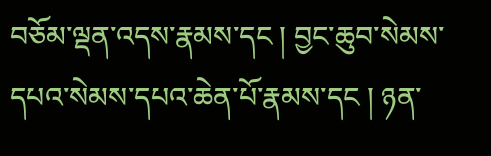བཅོམ་ལྡན་འདས་རྣམས་དང ། བྱང་ཆུབ་སེམས་དཔའ་སེམས་དཔའ་ཆེན་པོ་རྣམས་དང ། ཉན་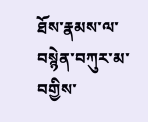ཐོས་རྣམས་ལ་བསྙེན་བཀུར་མ་བགྱིས་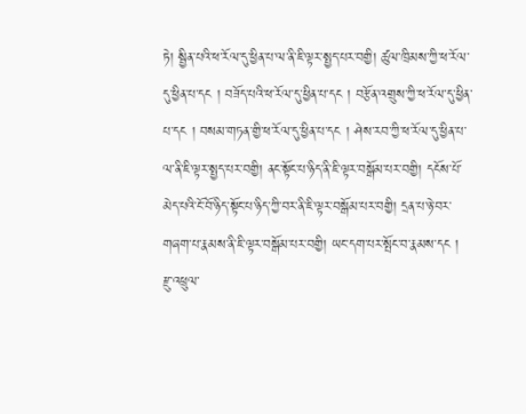ཏེ། སྦྱིན་པའི་ཕ་རོལ་དུ་ཕྱིན་པ་ལ་ནི་ཇི་ལྟར་སྤྱད་པར་བགྱི། ཚུལ་ཁྲིམས་ཀྱི་ཕ་རོལ་དུ་ཕྱིན་པ་དང ། བཟོད་པའི་ཕ་རོལ་དུ་ཕྱིན་པ་དང ། བརྩོན་འགྲུས་ཀྱི་ཕ་རོལ་དུ་ཕྱིན་པ་དང ། བསམ་གཏན་གྱི་ཕ་རོལ་དུ་ཕྱིན་པ་དང ། ཤེས་རབ་ཀྱི་ཕ་རོལ་དུ་ཕྱིན་པ་ལ་ནི་ཇི་ལྟར་སྤྱད་པར་བགྱི། ནང་སྟོང་པ་ཉིད་ནི་ཇི་ལྟར་བསྒོམ་པར་བགྱི། དངོས་པོ་མེད་པའི་ངོ་བོ་ཉིད་སྟོང་པ་ཉིད་ཀྱི་བར་ནི་ཇི་ལྟར་བསྒོམ་པར་བགྱི། དྲན་པ་ཉེ་བར་གཞག་པ་རྣམས་ནི་ཇི་ལྟར་བསྒོམ་པར་བགྱི། ཡང་དག་པར་སྤོང་བ་རྣམས་དང ། རྫུ་འཕྲུལ་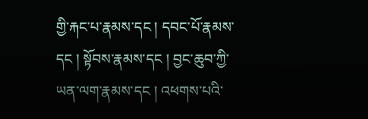གྱི་རྐང་པ་རྣམས་དང ། དབང་པོ་རྣམས་དང ། སྟོབས་རྣམས་དང ། བྱང་ཆུབ་ཀྱི་ཡན་ལག་རྣམས་དང ། འཕགས་པའི་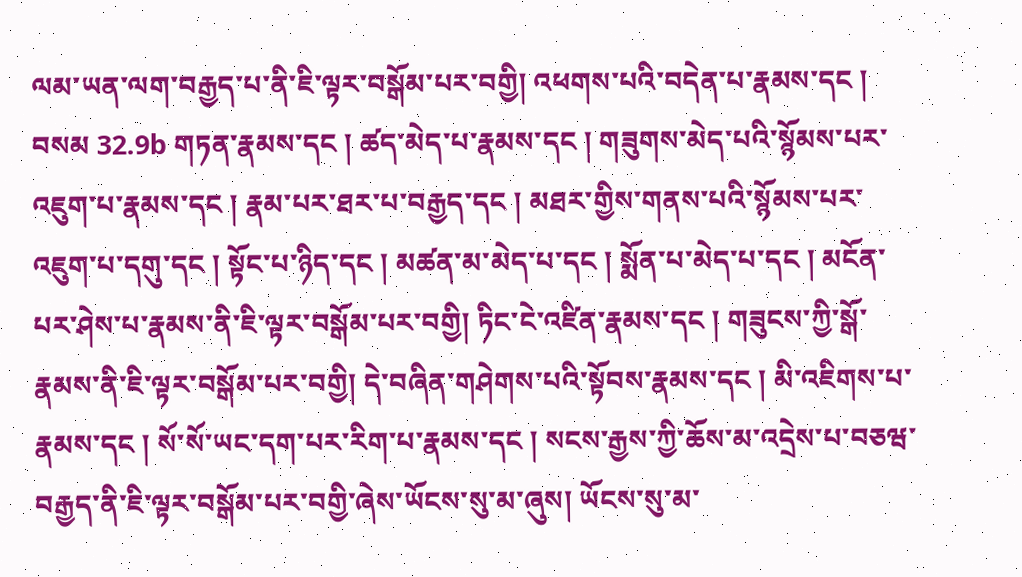ལམ་ཡན་ལག་བརྒྱད་པ་ནི་ཇི་ལྟར་བསྒོམ་པར་བགྱི། འཕགས་པའི་བདེན་པ་རྣམས་དང ། བསམ 32.9b གཏན་རྣམས་དང ། ཚད་མེད་པ་རྣམས་དང ། གཟུགས་མེད་པའི་སྙོམས་པར་འཇུག་པ་རྣམས་དང ། རྣམ་པར་ཐར་པ་བརྒྱད་དང ། མཐར་གྱིས་གནས་པའི་སྙོམས་པར་འཇུག་པ་དགུ་དང ། སྟོང་པ་ཉིད་དང ། མཚན་མ་མེད་པ་དང ། སྨོན་པ་མེད་པ་དང ། མངོན་པར་ཤེས་པ་རྣམས་ནི་ཇི་ལྟར་བསྒོམ་པར་བགྱི། ཏིང་ངེ་འཛིན་རྣམས་དང ། གཟུངས་ཀྱི་སྒོ་རྣམས་ནི་ཇི་ལྟར་བསྒོམ་པར་བགྱི། དེ་བཞིན་གཤེགས་པའི་སྟོབས་རྣམས་དང ། མི་འཇིགས་པ་རྣམས་དང ། སོ་སོ་ཡང་དག་པར་རིག་པ་རྣམས་དང ། སངས་རྒྱས་ཀྱི་ཆོས་མ་འདྲེས་པ་བཅཝ་བརྒྱད་ནི་ཇི་ལྟར་བསྒོམ་པར་བགྱི་ཞེས་ཡོངས་སུ་མ་ཞུས། ཡོངས་སུ་མ་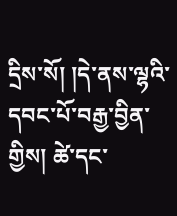དྲིས་སོ། །དེ་ནས་ལྷའི་དབང་པོ་བརྒྱ་བྱིན་གྱིས། ཚེ་དང་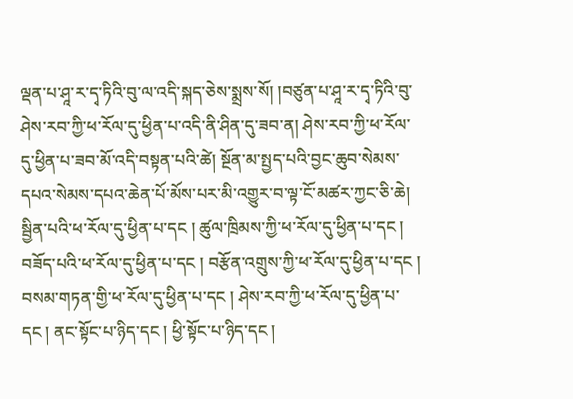ལྡན་པ་ཤཱ་ར་དྭ་ཏིའི་བུ་ལ་འདི་སྐད་ཅེས་སྨྲས་སོ། །བཙུན་པ་ཤཱ་ར་དྭ་ཏིའི་བུ་ཤེས་རབ་ཀྱི་ཕ་རོལ་དུ་ཕྱིན་པ་འདི་ནི་ཤིན་དུ་ཟབ་ན། ཤེས་རབ་ཀྱི་ཕ་རོལ་དུ་ཕྱིན་པ་ཟབ་མོ་འདི་བསྟན་པའི་ཚེ། སྔོན་མ་སྤྱད་པའི་བྱང་ཆུབ་སེམས་དཔའ་སེམས་དཔའ་ཆེན་པོ་མོས་པར་མི་འགྱུར་བ་ལྟ་ངོ་མཚར་ཀྱང་ཅི་ཆེ། སྦྱིན་པའི་ཕ་རོལ་དུ་ཕྱིན་པ་དང ། ཚུལ་ཁྲིམས་ཀྱི་ཕ་རོལ་དུ་ཕྱིན་པ་དང ། བཟོད་པའི་ཕ་རོལ་དུ་ཕྱིན་པ་དང ། བརྩོན་འགྲུས་ཀྱི་ཕ་རོལ་དུ་ཕྱིན་པ་དང ། བསམ་གཏན་གྱི་ཕ་རོལ་དུ་ཕྱིན་པ་དང ། ཤེས་རབ་ཀྱི་ཕ་རོལ་དུ་ཕྱིན་པ་དང ། ནང་སྟོང་པ་ཉིད་དང ། ཕྱི་སྟོང་པ་ཉིད་དང །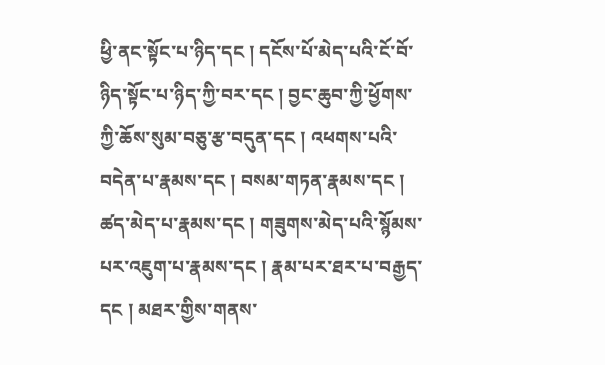ཕྱི་ནང་སྟོང་པ་ཉིད་དང ། དངོས་པོ་མེད་པའི་ངོ་བོ་ཉིད་སྟོང་པ་ཉིད་ཀྱི་བར་དང ། བྱང་ཆུབ་ཀྱི་ཕྱོགས་ཀྱི་ཆོས་སུམ་བཅུ་རྩ་བདུན་དང ། འཕགས་པའི་བདེན་པ་རྣམས་དང ། བསམ་གཏན་རྣམས་དང ། ཚད་མེད་པ་རྣམས་དང ། གཟུགས་མེད་པའི་སྙོམས་པར་འཇུག་པ་རྣམས་དང ། རྣམ་པར་ཐར་པ་བརྒྱད་དང ། མཐར་གྱིས་གནས་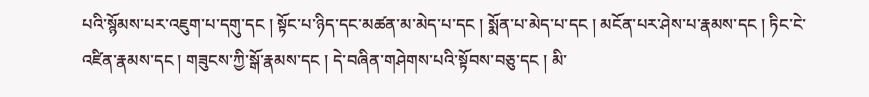པའི་སྙོམས་པར་འཇུག་པ་དགུ་དང ། སྟོང་པ་ཉིད་དང་མཚན་མ་མེད་པ་དང ། སྨོན་པ་མེད་པ་དང ། མངོན་པར་ཤེས་པ་རྣམས་དང ། ཏིང་ངེ་འཛིན་རྣམས་དང ། གཟུངས་ཀྱི་སྒོ་རྣམས་དང ། དེ་བཞིན་གཤེགས་པའི་སྟོབས་བཅུ་དང ། མི་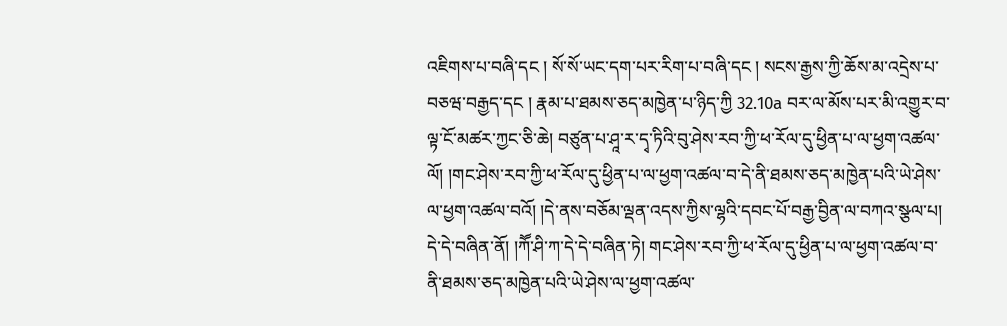འཇིགས་པ་བཞི་དང ། སོ་སོ་ཡང་དག་པར་རིག་པ་བཞི་དང ། སངས་རྒྱས་ཀྱི་ཆོས་མ་འདྲེས་པ་བཅཝ་བརྒྱད་དང ། རྣམ་པ་ཐམས་ཅད་མཁྱེན་པ་ཉིད་ཀྱི 32.10a བར་ལ་མོས་པར་མི་འགྱུར་བ་ལྟ་ངོ་མཚར་ཀྱང་ཅི་ཆེ། བཙུན་པ་ཤཱ་ར་དྭ་ཏིའི་བུ་ཤེས་རབ་ཀྱི་ཕ་རོལ་དུ་ཕྱིན་པ་ལ་ཕྱག་འཚལ་ལོ། །གང་ཤེས་རབ་ཀྱི་ཕ་རོལ་དུ་ཕྱིན་པ་ལ་ཕྱག་འཚལ་བ་དེ་ནི་ཐམས་ཅད་མཁྱེན་པའི་ཡེ་ཤེས་ལ་ཕྱག་འཚལ་བའོ། །དེ་ནས་བཅོམ་ལྡན་འདས་ཀྱིས་ལྷའི་དབང་པོ་བརྒྱ་བྱིན་ལ་བཀའ་སྩལ་པ། དེ་དེ་བཞིན་ནོ། །ཀཽ་ཤི་ཀ་དེ་དེ་བཞིན་ཏེ། གང་ཤེས་རབ་ཀྱི་ཕ་རོལ་དུ་ཕྱིན་པ་ལ་ཕྱག་འཚལ་བ་ནི་ཐམས་ཅད་མཁྱེན་པའི་ཡེ་ཤེས་ལ་ཕྱག་འཚལ་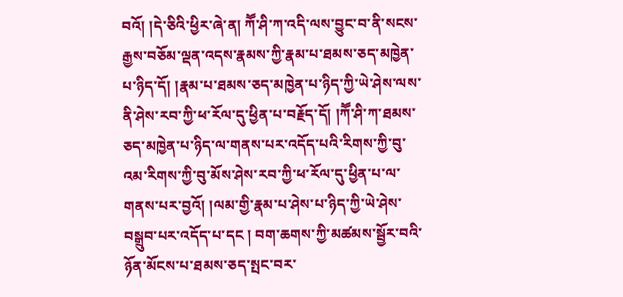བའོ། །དེ་ཅིའི་ཕྱིར་ཞེ་ན། ཀཽ་ཤི་ཀ་འདི་ལས་བྱུང་བ་ནི་སངས་རྒྱས་བཅོམ་ལྡན་འདས་རྣམས་ཀྱི་རྣམ་པ་ཐམས་ཅད་མཁྱེན་པ་ཉིད་དོ། །རྣམ་པ་ཐམས་ཅད་མཁྱེན་པ་ཉིད་ཀྱི་ཡེ་ཤེས་ལས་ནི་ཤེས་རབ་ཀྱི་ཕ་རོལ་དུ་ཕྱིན་པ་བརྗོད་དོ། །ཀཽ་ཤི་ཀ་ཐམས་ཅད་མཁྱེན་པ་ཉིད་ལ་གནས་པར་འདོད་པའི་རིགས་ཀྱི་བུ་འམ་རིགས་ཀྱི་བུ་མོས་ཤེས་རབ་ཀྱི་ཕ་རོལ་དུ་ཕྱིན་པ་ལ་གནས་པར་བྱའོ། །ལམ་གྱི་རྣམ་པ་ཤེས་པ་ཉིད་ཀྱི་ཡེ་ཤེས་བསྒྲུབ་པར་འདོད་པ་དང ། བག་ཆགས་ཀྱི་མཚམས་སྦྱོར་བའི་ཉོན་མོངས་པ་ཐམས་ཅད་སྤང་བར་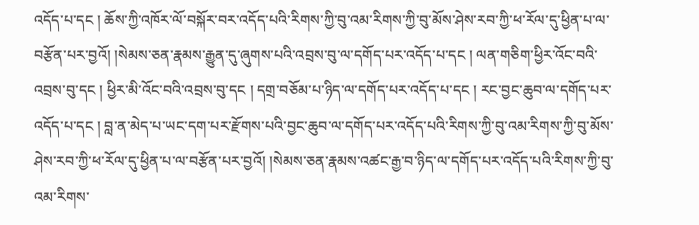འདོད་པ་དང ། ཆོས་ཀྱི་འཁོར་ལོ་བསྐོར་བར་འདོད་པའི་རིགས་ཀྱི་བུ་འམ་རིགས་ཀྱི་བུ་མོས་ཤེས་རབ་ཀྱི་ཕ་རོལ་དུ་ཕྱིན་པ་ལ་བརྩོན་པར་བྱའོ། །སེམས་ཅན་རྣམས་རྒྱུན་དུ་ཞུགས་པའི་འབྲས་བུ་ལ་དགོད་པར་འདོད་པ་དང ། ལན་གཅིག་ཕྱིར་འོང་བའི་འབྲས་བུ་དང ། ཕྱིར་མི་འོང་བའི་འབྲས་བུ་དང ། དགྲ་བཅོམ་པ་ཉིད་ལ་དགོད་པར་འདོད་པ་དང ། རང་བྱང་ཆུབ་ལ་དགོད་པར་འདོད་པ་དང ། བླ་ན་མེད་པ་ཡང་དག་པར་རྫོགས་པའི་བྱང་ཆུབ་ལ་དགོད་པར་འདོད་པའི་རིགས་ཀྱི་བུ་འམ་རིགས་ཀྱི་བུ་མོས་ཤེས་རབ་ཀྱི་ཕ་རོལ་དུ་ཕྱིན་པ་ལ་བརྩོན་པར་བྱའོ། །སེམས་ཅན་རྣམས་འཚང་རྒྱ་བ་ཉིད་ལ་དགོད་པར་འདོད་པའི་རིགས་ཀྱི་བུ་འམ་རིགས་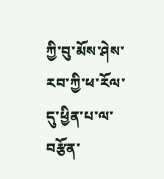ཀྱི་བུ་མོས་ཤེས་རབ་ཀྱི་ཕ་རོལ་དུ་ཕྱིན་པ་ལ་བརྩོན་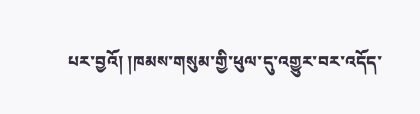པར་བྱའོ། །ཁམས་གསུམ་གྱི་ཕུལ་དུ་འགྱུར་བར་འདོད་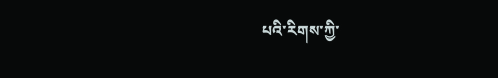པའི་རིགས་ཀྱི་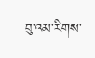བུ་འམ་རིགས་